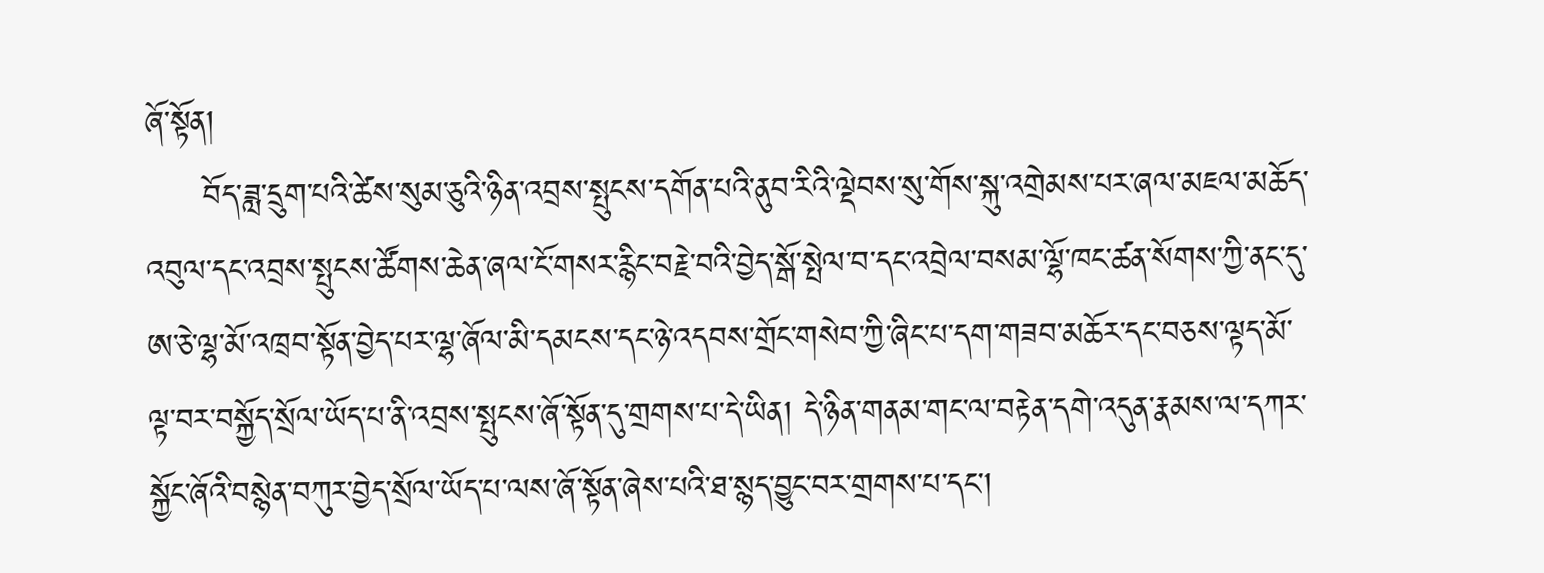ཞོ་སྟོན།
     བོད་ཟླ་དྲུག་པའི་ཚེས་སུམ་ཅུའི་ཉིན་འབྲས་སྤུངས་དགོན་པའི་ནུབ་རིའི་ལྡེབས་སུ་གོས་སྐུ་འགྲེམས་པར་ཞལ་མཇལ་མཆོད་འབུལ་དང་འབྲས་སྤུངས་ཚོགས་ཆེན་ཞལ་ངོ་གསར་རྙིང་བརྗེ་བའི་བྱེད་སྒོ་སྤེལ་བ་དང་འབྲེལ་བསམ་ལྷོ་ཁང་ཚན་སོགས་ཀྱི་ནང་དུ་ཨ་ཅེ་ལྷ་མོ་འཁྲབ་སྟོན་བྱེད་པར་ལྷ་ཞོལ་མི་དམངས་དང་ཉེ་འདབས་གྲོང་གསེབ་ཀྱི་ཞིང་པ་དག་གཟབ་མཆོར་དང་བཅས་ལྟད་མོ་ལྟ་བར་བསྐྱོད་སྲོལ་ཡོད་པ་ནི་འབྲས་སྤུངས་ཞོ་སྟོན་དུ་གྲགས་པ་དེ་ཡིན། དེ་ཉིན་གནམ་གང་ལ་བརྟེན་དགེ་འདུན་རྣམས་ལ་དཀར་སྐྱོང་ཞོའི་བསྙེན་བཀུར་བྱེད་སྲོལ་ཡོད་པ་ལས་ཞོ་སྟོན་ཞེས་པའི་ཐ་སྙད་བྱུང་བར་གྲགས་པ་དང་།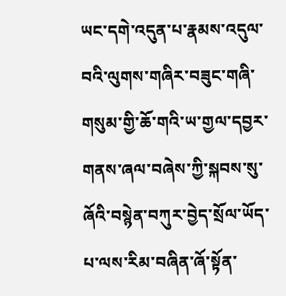ཡང་དགེ་འདུན་པ་རྣམས་འདུལ་བའི་ལུགས་གཞིར་བཟུང་གཞི་གསུམ་གྱི་ཆོ་གའི་ཡ་གྱལ་དབྱར་གནས་ཞལ་བཞེས་ཀྱི་སྐབས་སུ་ཞོའི་བསྙེན་བཀུར་བྱེད་སྲོལ་ཡོད་པ་ལས་རིམ་བཞིན་ཞོ་སྟོན་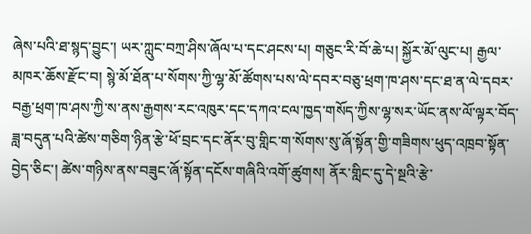ཞེས་པའི་ཐ་སྙད་བྱུང་། ཡར་ཀླུང་བཀྲ་ཤིས་ཞོལ་པ་དང་ཤངས་པ། གཅུང་རི་བོ་ཆེ་པ། སྐྱོར་མོ་ལུང་པ། རྒྱལ་མཁར་ཆོས་རྫོང་བ། སྙེ་མོ་ཐོན་པ་སོགས་ཀྱི་ལྷ་མོ་ཚོགས་པས་ལེ་དབར་བཅུ་ཕྲག་ཁ་ཤས་དང་ཐ་ན་ལེ་དབར་བརྒྱ་ཕྲག་ཁ་ཤས་ཀྱི་ས་ནས་རྒྱགས་རང་འཁུར་དང་དཀའ་ངལ་ཁྱད་གསོད་ཀྱིས་ལྷ་སར་ཡོང་ནས་ལོ་ལྟར་བོད་ཟླ་བདུན་པའི་ཚེས་གཅིག་ཉིན་རྩེ་ཕོ་བྲང་དང་ནོར་བུ་གླིང་ག་སོགས་སུ་ཞོ་སྟོན་གྱི་གཟིགས་ཕུད་འཁྲབ་སྟོན་བྱེད་ཅིང་། ཚེས་གཉིས་ནས་བཟུང་ཞོ་སྟོན་དངོས་གཞིའི་འགོ་ཚུགས། ནོར་གླིང་དུ་དེ་སྔའི་རྩེ་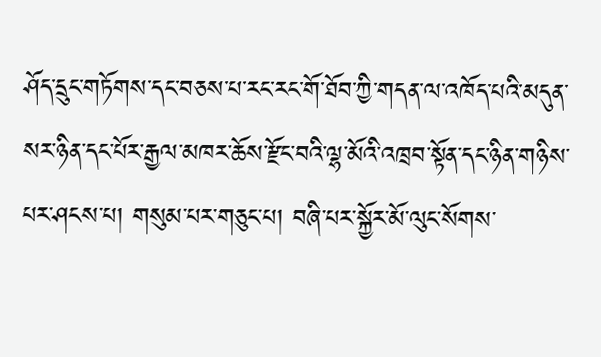ཤོད་དྲུང་གཏོགས་དང་བཅས་པ་རང་རང་གོ་ཐོབ་ཀྱི་གདན་ལ་འཁོད་པའི་མདུན་སར་ཉིན་དང་པོར་རྒྱལ་མཁར་ཆོས་རྫོང་བའི་ལྷ་མོའི་འཁྲབ་སྟོན་དང་ཉིན་གཉིས་པར་ཤངས་པ། གསུམ་པར་གཅུང་པ། བཞི་པར་སྐྱོར་མོ་ལུང་སོགས་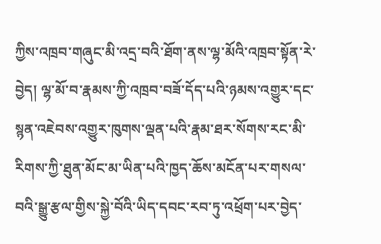ཀྱིས་འཁྲབ་གཞུང་མི་འདྲ་བའི་ཐོག་ནས་ལྷ་མོའི་འཁྲབ་སྟོན་རེ་བྱེད། ལྷ་མོ་བ་རྣམས་ཀྱི་འཁྲབ་བཟོ་དོད་པའི་ཉམས་འགྱུར་དང་སྙན་འཇེབས་འགྱུར་ཁུགས་ལྡན་པའི་རྣམ་ཐར་སོགས་རང་མི་རིགས་ཀྱི་ཐུན་མོང་མ་ཡིན་པའི་ཁྱད་ཆོས་མངོན་པར་གསལ་བའི་སྒྱུ་རྩལ་གྱིས་སྐྱེ་བོའི་ཡིད་དབང་རབ་ཏུ་འཕྲོག་པར་བྱེད་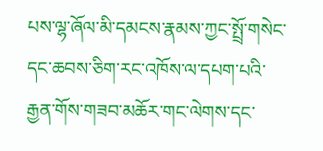པས་ལྷ་ཞོལ་མི་དམངས་རྣམས་ཀྱང་སྤྲོ་གསེང་དང་ཆབས་ཅིག་རང་འཁོས་ལ་དཔག་པའི་རྒྱན་གོས་གཟབ་མཆོར་གང་ལེགས་དང་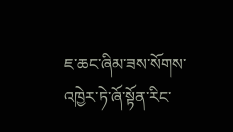ཇ་ཆང་ཞིམ་ཟས་སོགས་འཁྱེར་ཏེ་ཞོ་སྟོན་རིང་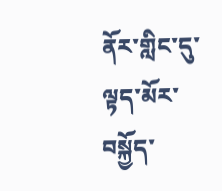ནོར་གླིང་དུ་ལྟད་མོར་བསྐྱོད་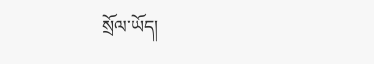སྲོལ་ཡོད།